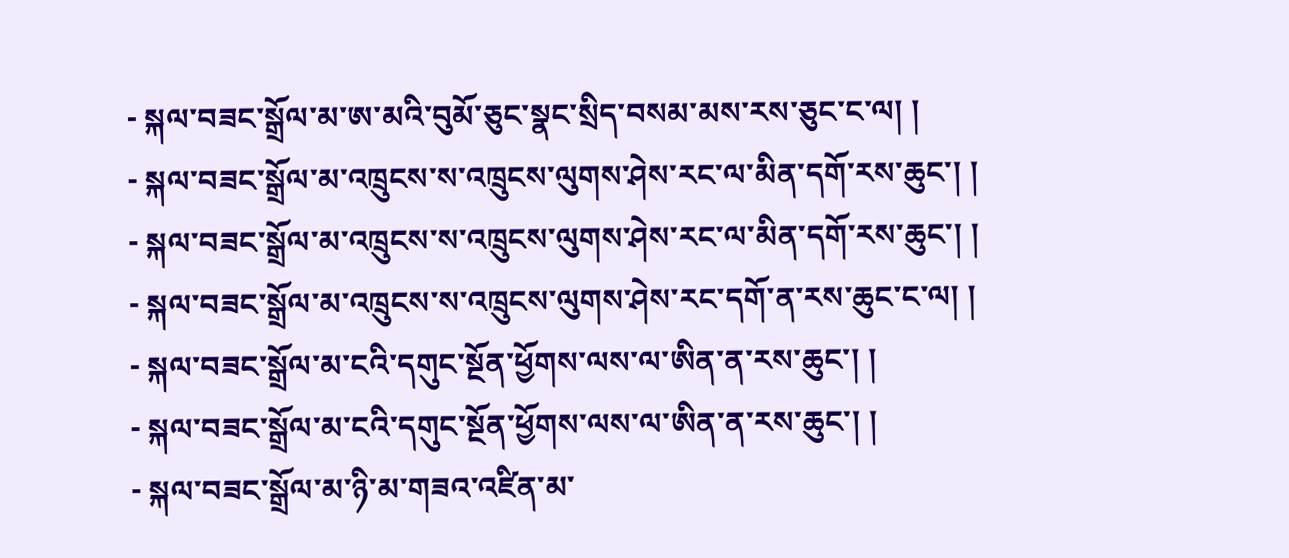- སྐལ་བཟང་སྒྲོལ་མ་ཨ་མའི་བུམོ་ཅུང་སྣང་སྲིད་བསམ་མས་རས་ཅུང་ང་ལ། །
- སྐལ་བཟང་སྒྲོལ་མ་འཁྲུངས་ས་འཁྲུངས་ལུགས་ཤེས་རང་ལ་མིན་དགོ་རས་ཆུང་། །
- སྐལ་བཟང་སྒྲོལ་མ་འཁྲུངས་ས་འཁྲུངས་ལུགས་ཤེས་རང་ལ་མིན་དགོ་རས་ཆུང་། །
- སྐལ་བཟང་སྒྲོལ་མ་འཁྲུངས་ས་འཁྲུངས་ལུགས་ཤེས་རང་དགོ་ན་རས་ཆུང་ང་ལ། །
- སྐལ་བཟང་སྒྲོལ་མ་ངའི་དགུང་སྔོན་ཕྱོགས་ལས་ལ་ཨིན་ན་རས་ཆུང་། །
- སྐལ་བཟང་སྒྲོལ་མ་ངའི་དགུང་སྔོན་ཕྱོགས་ལས་ལ་ཨིན་ན་རས་ཆུང་། །
- སྐལ་བཟང་སྒྲོལ་མ་ཉི་མ་གཟའ་འཛིན་མ་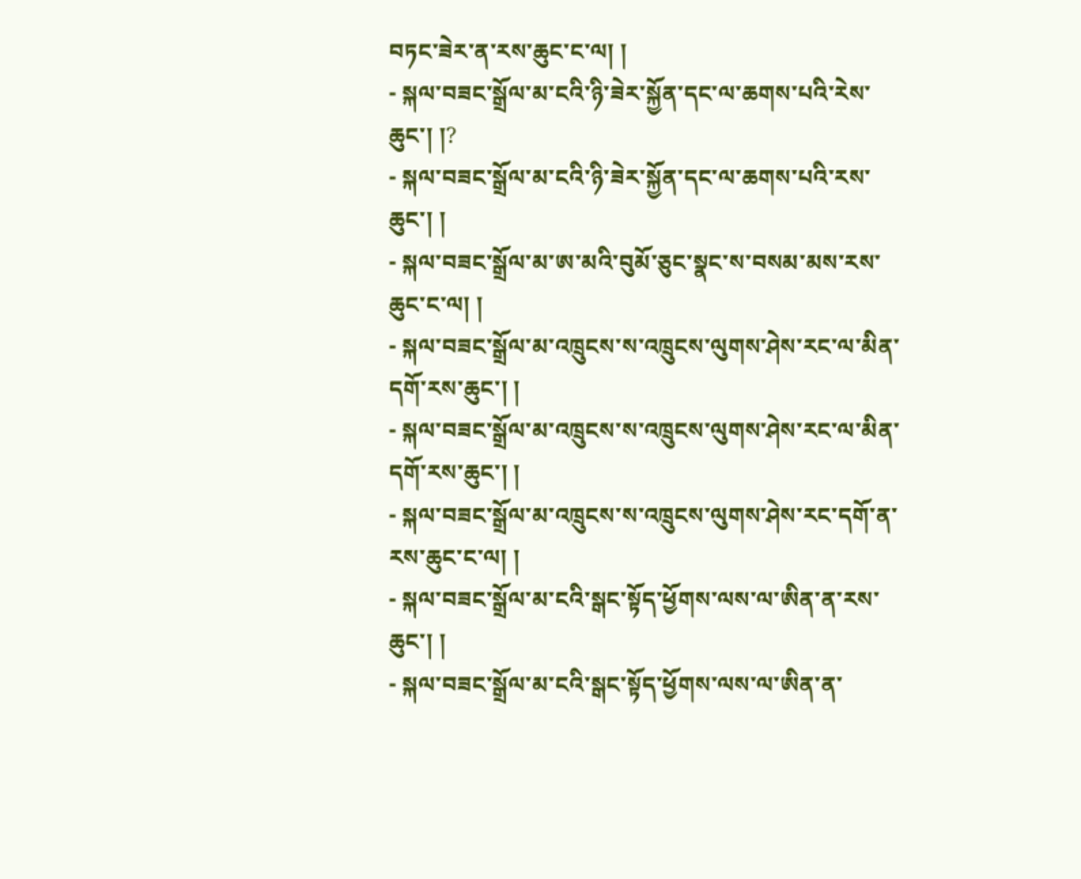བཏང་ཟེར་ན་རས་ཆུང་ང་ལ། །
- སྐལ་བཟང་སྒྲོལ་མ་ངའི་ཉི་ཟེར་སྐྱོན་དང་ལ་ཆགས་པའི་རེས་ཆུང་། །?
- སྐལ་བཟང་སྒྲོལ་མ་ངའི་ཉི་ཟེར་སྐྱོན་དང་ལ་ཆགས་པའི་རས་ཆུང་། །
- སྐལ་བཟང་སྒྲོལ་མ་ཨ་མའི་བུམོ་ཅུང་སྣང་ས་བསམ་མས་རས་ཆུང་ང་ལ། །
- སྐལ་བཟང་སྒྲོལ་མ་འཁྲུངས་ས་འཁྲུངས་ལུགས་ཤེས་རང་ལ་མིན་དགོ་རས་ཆུང་། །
- སྐལ་བཟང་སྒྲོལ་མ་འཁྲུངས་ས་འཁྲུངས་ལུགས་ཤེས་རང་ལ་མིན་དགོ་རས་ཆུང་། །
- སྐལ་བཟང་སྒྲོལ་མ་འཁྲུངས་ས་འཁྲུངས་ལུགས་ཤེས་རང་དགོ་ན་རས་ཆུང་ང་ལ། །
- སྐལ་བཟང་སྒྲོལ་མ་ངའི་སྒང་སྟོད་ཕྱོགས་ལས་ལ་ཨིན་ན་རས་ཆུང་། །
- སྐལ་བཟང་སྒྲོལ་མ་ངའི་སྒང་སྟོད་ཕྱོགས་ལས་ལ་ཨིན་ན་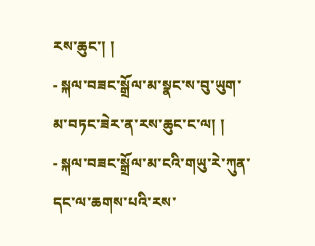རས་ཆུང་། །
- སྐལ་བཟང་སྒྲོལ་མ་སྣང་ས་བུ་ཡུག་མ་བཏང་ཟེར་ན་རས་ཆུང་ང་ལ། །
- སྐལ་བཟང་སྒྲོལ་མ་ངའི་གཡུ་རེ་ཀུན་དང་ལ་ཆགས་པའི་རས་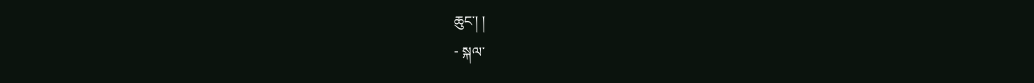ཆུང་། །
- སྐལ་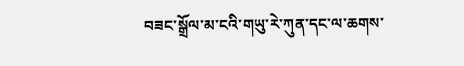བཟང་སྒྲོལ་མ་ངའི་གཡུ་རེ་ཀུན་དང་ལ་ཆགས་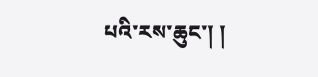པའི་རས་ཆུང་། །